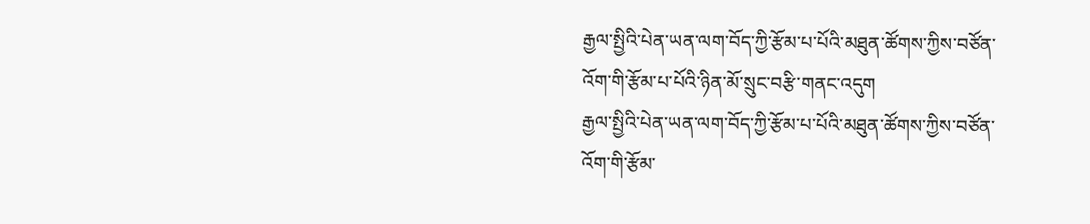རྒྱལ་སྤྱིའི་པེན་ཡན་ལག་བོད་ཀྱི་རྩོམ་པ་པོའི་མཐུན་ཚོགས་ཀྱིས་བཙོན་འོག་གི་རྩོམ་པ་པོའི་ཉིན་མོ་སྲུང་བརྩི་གནང་འདུག
རྒྱལ་སྤྱིའི་པེན་ཡན་ལག་བོད་ཀྱི་རྩོམ་པ་པོའི་མཐུན་ཚོགས་ཀྱིས་བཙོན་འོག་གི་རྩོམ་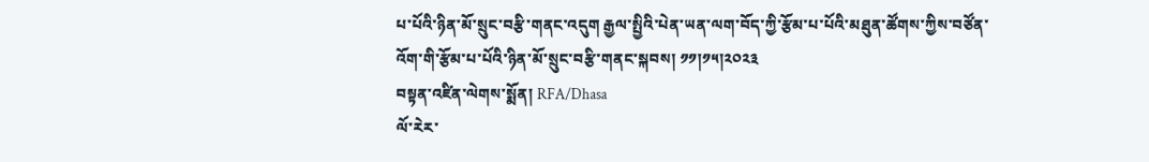པ་པོའི་ཉིན་མོ་སྲུང་བརྩི་གནང་འདུག རྒྱལ་སྤྱིའི་པེན་ཡན་ལག་བོད་ཀྱི་རྩོམ་པ་པོའི་མཐུན་ཚོགས་ཀྱིས་བཙོན་འོག་གི་རྩོམ་པ་པོའི་ཉིན་མོ་སྲུང་བརྩི་གནང་སྐབས། ༡༡།༡༥།༢༠༢༣
བསྟན་འཛིན་ལེགས་སྨོན། RFA/Dhasa
ལོ་རེར་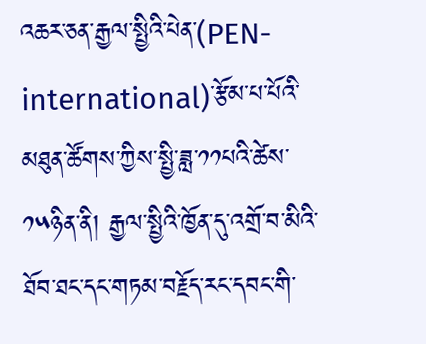འཆར་ཅན་རྒྱལ་སྤྱིའི་པེན་(PEN-international)་རྩོམ་པ་པོའི་མཐུན་ཚོགས་ཀྱིས་སྤྱི་ཟླ་༡༡པའི་ཚེས་༡༥ཉིན་ནི། རྒྱལ་སྤྱིའི་ཁྱོན་དུ་འགྲོ་བ་མིའི་ཐོབ་ཐང་དང་གཏམ་བརྗོད་རང་དབང་གི་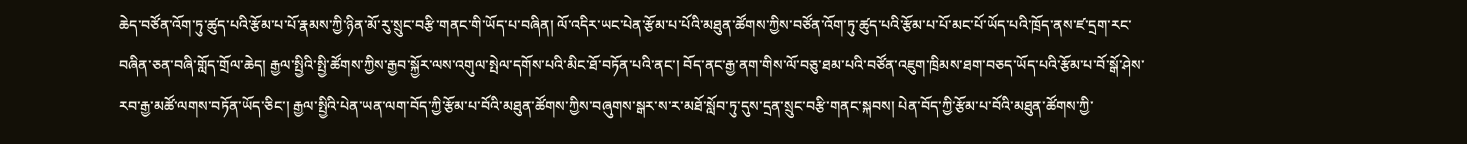ཆེད་བཙོན་འོག་ཏུ་ཚུད་པའི་རྩོམ་པ་པོ་རྣམས་ཀྱི་ཉིན་མོ་རུ་སྲུང་བརྩི་གནང་གི་ཡོད་པ་བཞིན། ལོ་འདིར་ཡང་པེན་རྩོམ་པ་པོའི་མཐུན་ཚོགས་ཀྱིས་བཙོན་འོག་ཏུ་ཚུད་པའི་རྩོམ་པ་པོ་མང་པོ་ཡོད་པའི་ཁྲོད་ནས་ཛ་དྲག་རང་བཞིན་ཅན་བཞི་གློད་གྲོལ་ཆེད། རྒྱལ་སྤྱིའི་སྤྱི་ཚོགས་ཀྱིས་རྒྱབ་སྐྱོར་ལས་འགུལ་སྤེལ་དགོས་པའི་མིང་ཐོ་བཏོན་པའི་ནང་། བོད་ནང་རྒྱ་ནག་གིས་ལོ་བཅུ་ཐམ་པའི་བཙོན་འཇུག་ཁྲིམས་ཐག་བཅད་ཡོད་པའི་རྩོམ་པ་བོ་སྒོ་ཤེས་རབ་རྒྱ་མཚོ་ལགས་བཏོན་ཡོད་ཅིང་། རྒྱལ་སྤྱིའི་པེན་ཡན་ལག་བོད་ཀྱི་རྩོམ་པ་བོའི་མཐུན་ཚོགས་ཀྱིས་བཞུགས་སྒར་ས་ར་མཐོ་སློབ་ཏུ་དུས་དྲན་སྲུང་བརྩི་གནང་སྐབས། པེན་བོད་ཀྱི་རྩོམ་པ་བོའི་མཐུན་ཚོགས་ཀྱི་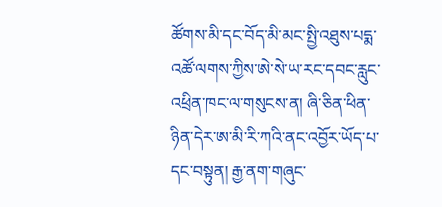ཚོགས་མི་དང་བོད་མི་མང་སྤྱི་འཐུས་པདྨ་འཚོ་ལགས་ཀྱིས་ཨེ་སེ་ཡ་རང་དབང་རླུང་འཕྲིན་ཁང་ལ་གསུངས་ན། ཞི་ཅིན་ཕིན་ཉིན་དེར་ཨ་མི་རི་ཀའི་ནང་འབྱོར་ཡོད་པ་དང་བསྟུན། རྒྱ་ནག་གཞུང་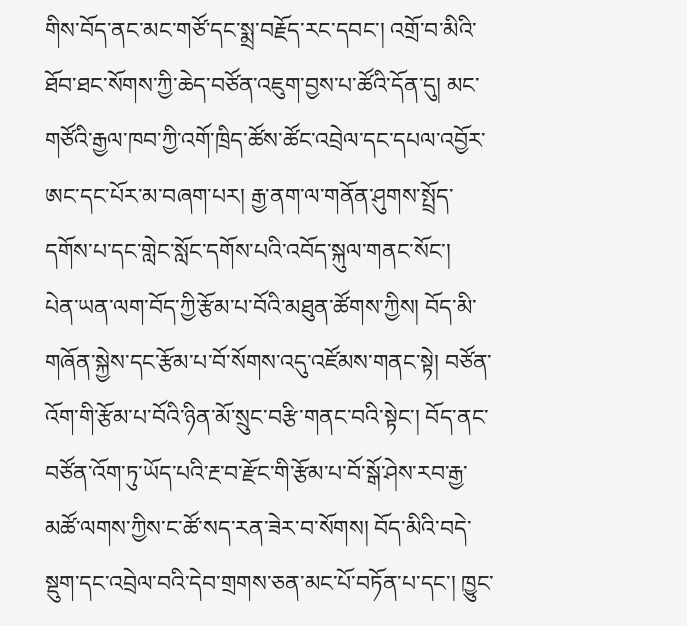གིས་བོད་ནང་མང་གཙོ་དང་སྨྲ་བརྗོད་རང་དབང་། འགྲོ་བ་མིའི་ཐོབ་ཐང་སོགས་ཀྱི་ཆེད་བཙོན་འཇུག་བྱས་པ་ཚོའི་དོན་དུ། མང་གཙོའི་རྒྱལ་ཁབ་ཀྱི་འགོ་ཁྲིད་ཚོས་ཚོང་འབྲེལ་དང་དཔལ་འབྱོར་ཨང་དང་པོར་མ་བཞག་པར། རྒྱ་ནག་ལ་གནོན་ཤུགས་སྤྲོད་དགོས་པ་དང་གླེང་སློང་དགོས་པའི་འབོད་སྐུལ་གནང་སོང་།
པེན་ཡན་ལག་བོད་ཀྱི་རྩོམ་པ་བོའི་མཐུན་ཚོགས་ཀྱིས། བོད་མི་གཞོན་སྐྱེས་དང་རྩོམ་པ་བོ་སོགས་འདུ་འཛོམས་གནང་སྟེ། བཙོན་འོག་གི་རྩོམ་པ་བོའི་ཉིན་མོ་སྲུང་བརྩི་གནང་བའི་སྟེང་། བོད་ནང་བཙོན་འོག་ཏུ་ཡོད་པའི་རྔ་བ་རྫོང་གི་རྩོམ་པ་བོ་སྒོ་ཤེས་རབ་རྒྱ་མཚོ་ལགས་ཀྱིས་ང་ཚོ་སད་རན་ཟེར་བ་སོགས། བོད་མིའི་བདེ་སྡུག་དང་འབྲེལ་བའི་དེབ་གྲགས་ཅན་མང་པོ་བཏོན་པ་དང་། ཁྱུང་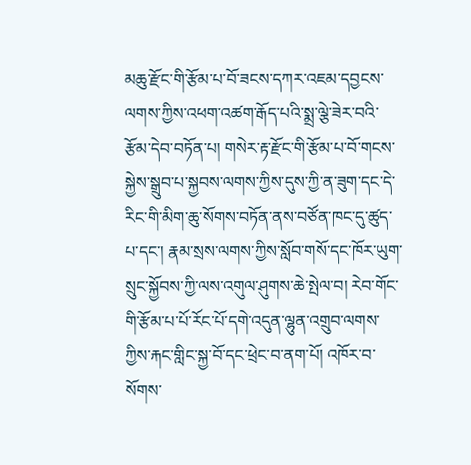མཆུ་རྫོང་གི་རྩོམ་པ་བོ་ཟངས་དཀར་འཇམ་དབྱངས་ལགས་ཀྱིས་འཕག་འཚག་རྒོད་པའི་སྨྲ་ལྕེ་ཟེར་བའི་རྩོམ་དེབ་བཏོན་པ། གསེར་རྟ་རྫོང་གི་རྩོམ་པ་བོ་གངས་སྐྱེས་སྒྲུབ་པ་སྐྱབས་ལགས་ཀྱིས་དུས་ཀྱི་ན་ཟུག་དང་དེ་རིང་གི་མིག་ཆུ་སོགས་བཏོན་ནས་བཙོན་ཁང་དུ་ཚུད་པ་དང་། རྣམ་སྲས་ལགས་ཀྱིས་སློབ་གསོ་དང་ཁོར་ཡུག་སྲུང་སྐྱོབས་ཀྱི་ལས་འགུལ་ཤུགས་ཆེ་སྤེལ་བ། རེབ་གོང་གི་རྩོམ་པ་པོ་རོང་པོ་དགེ་འདུན་ལྷུན་འགྲུབ་ལགས་ཀྱིས་རྐང་གླིང་སྐྱ་བོ་དང་ཕྲེང་བ་ནག་པོ། འཁོར་བ་སོགས་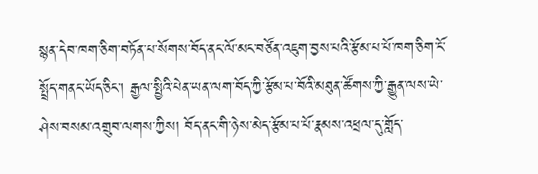སྙན་དེབ་ཁག་ཅིག་བཏོན་པ་སོགས་བོད་ནང་ལོ་མང་བཙོན་འཇུག་བྱས་པའི་རྩོམ་པ་པོ་ཁག་ཅིག་ངོ་སྤྲོད་གནང་ཡོད་ཅིང་། རྒྱལ་སྤྱིའི་པེན་ཡན་ལག་བོད་ཀྱི་རྩོམ་པ་བོའི་མཐུན་ཚོགས་ཀྱི་རྒྱུན་ལས་ཡེ་ཤེས་བསམ་འགྲུབ་ལགས་ཀྱིས། བོད་ནང་གི་ཉེས་མེད་རྩོམ་པ་པོ་རྣམས་འཕྲལ་དུ་གློད་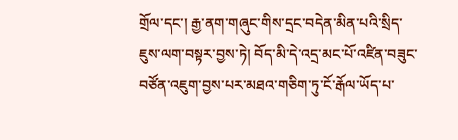གྲོལ་དང་། རྒྱ་ནག་གཞུང་གིས་དྲང་བདེན་མིན་པའི་སྲིད་ཇུས་ལག་བསྟར་བྱས་ཏེ། བོད་མི་དེ་འདྲ་མང་པོ་འཛིན་བཟུང་བཙོན་འཇུག་བྱས་པར་མཐའ་གཅིག་ཏུ་ངོ་རྒོལ་ཡོད་པ་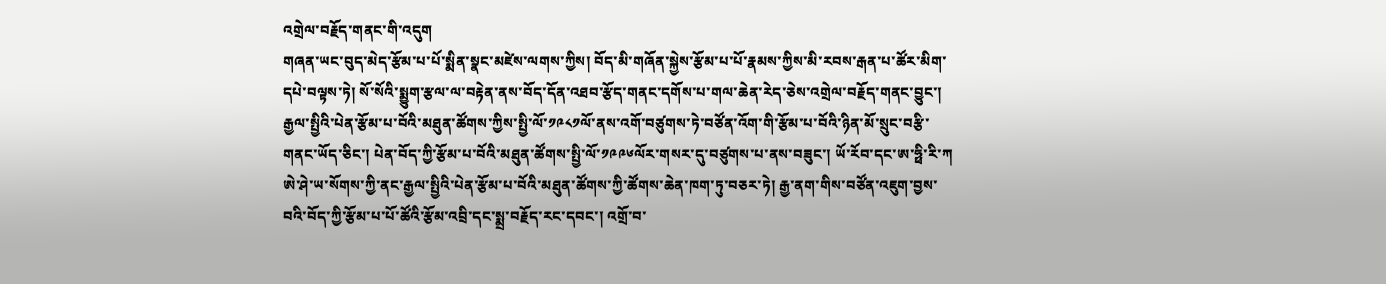འགྲེལ་བརྗོད་གནང་གི་འདུག
གཞན་ཡང་བུད་མེད་རྩོམ་པ་པོ་སྨིན་སྣང་མཛེས་ལགས་ཀྱིས། བོད་མི་གཞོན་སྐྱེས་རྩོམ་པ་པོ་རྣམས་ཀྱིས་མི་རབས་རྒན་པ་ཚོར་མིག་དཔེ་བལྟས་ཏེ། སོ་སོའི་སྨྱུག་རྩལ་ལ་བརྟེན་ནས་བོད་དོན་འཐབ་རྩོད་གནང་དགོས་པ་གལ་ཆེན་རེད་ཅེས་འགྲེལ་བརྗོད་གནང་བྱུང་།
རྒྱལ་སྤྱིའི་པེན་རྩོམ་པ་བོའི་མཐུན་ཚོགས་ཀྱིས་སྤྱི་ལོ་༡༩༨༡ལོ་ནས་འགོ་བཙུགས་ཏེ་བཙོན་འོག་གི་རྩོམ་པ་བོའི་ཉིན་མོ་སྲུང་བརྩི་གནང་ཡོད་ཅིང་། པེན་བོད་ཀྱི་རྩོམ་པ་བོའི་མཐུན་ཚོགས་སྤྱི་ལོ་༡༩༩༦ལོར་གསར་དུ་བཙུགས་པ་ནས་བཟུང་། ཡོ་རོབ་དང་ཨ་ཧྥི་རི་ཀ ཨེ་ཤེ་ཡ་སོགས་ཀྱི་ནང་རྒྱལ་སྤྱིའི་པེན་རྩོམ་པ་བོའི་མཐུན་ཚོགས་ཀྱི་ཚོགས་ཆེན་ཁག་ཏུ་བཅར་ཏེ། རྒྱ་ནག་གིས་བཙོན་འཇུག་བྱས་བའི་བོད་ཀྱི་རྩོམ་པ་པོ་ཚོའི་རྩོམ་འབྲི་དང་སྨྲ་བརྗོད་རང་དབང་། འགྲོ་བ་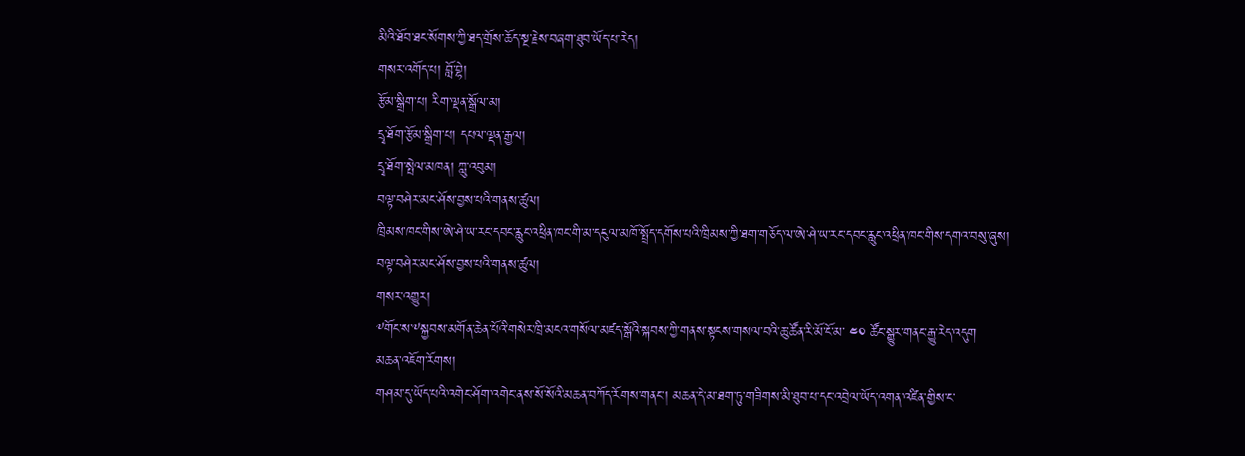མིའི་ཐོབ་ཐང་སོགས་ཀྱི་ཐད་གྲོས་ཆོད་སྔ་རྗེས་བཞག་ཐུབ་ཡོད་པ་རེད།
གསར་འགོད་པ། བློ་བྷེ།
རྩོམ་སྒྲིག་པ། རིག་ལྡན་སྒྲོལ་མ།
དྲྭ་ཐོག་རྩོམ་སྒྲིག་པ། དཔལ་ལྡན་རྒྱལ།
དྲྭ་ཐོག་སྤེལ་མཁན། ཀླུ་འབུམ།
བལྟ་བཤེར་མང་ཤོས་བྱས་པའི་གནས་ཚུལ།
ཁྲིམས་ཁང་གིས་ཨེ་ཤེ་ཡ་རང་དབང་རླུང་འཕྲིན་ཁང་གི་མ་དངུལ་མཁོ་སྤྲོད་དགོས་པའི་ཁྲིམས་ཀྱི་ཐག་གཅོད་ལ་ཨེ་ཤེ་ཡ་རང་དབང་རླུང་འཕྲིན་ཁང་གིས་དགའ་བསུ་ཞུས།
བལྟ་བཤེར་མང་ཤོས་བྱས་པའི་གནས་ཚུལ།
གསར་འགྱུར།
༸གོང་ས་༸སྐྱབས་མགོན་ཆེན་པོའི་གསེར་ཁྲི་མངའ་གསོལ་མཛད་སྒོའི་སྐབས་ཀྱི་གནས་སྟངས་གསལ་བའི་ཆུ་ཚོན་རི་མོ་ངོ་མ་ ༤༠ ཚོང་སྒྱུར་གནང་རྒྱུ་རེད་འདུག
མཆན་འཇོག་རོགས།
གཤམ་དུ་ཡོད་པའི་འགེང་ཤོག་འགེང་ནས་སོ་སོའི་མཆན་བཀོད་རོགས་གནང་། མཆན་དེ་མ་ཐག་ཏུ་གཟིགས་མི་ཐུབ་པ་དང་འབྲེལ་ཡོད་འགན་འཛིན་གྱིས་ང་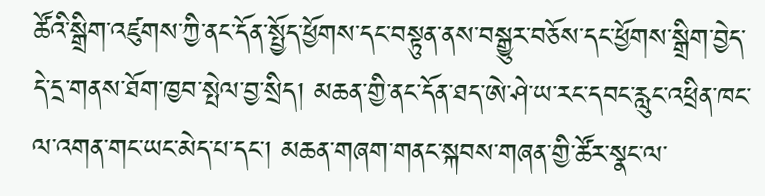ཚོའི་སྒྲིག་འཛུགས་ཀྱི་ནང་དོན་སྤྱོད་ཕྱོགས་དང་བསྟུན་ནས་བསྒྱུར་བཅོས་དང་ཕྱོགས་སྒྲིག་བྱེད་དེ་དྲ་གནས་ཐོག་ཁྱབ་སྤེལ་བྱ་སྲིད། མཆན་གྱི་ནང་དོན་ཐད་ཨེ་ཤེ་ཡ་རང་དབང་རླུང་འཕྲིན་ཁང་ལ་འགན་གང་ཡང་མེད་པ་དང་། མཆན་གཞག་གནང་སྐབས་གཞན་གྱི་ཚོར་སྣང་ལ་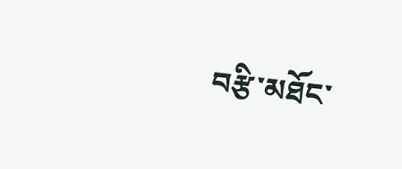བརྩི་མཐོང་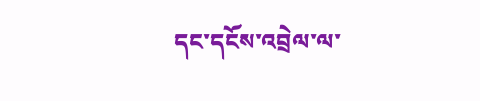དང་དངོས་འབྲེལ་ལ་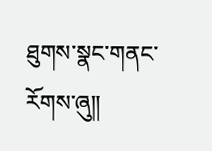ཐུགས་སྣང་གནང་རོགས་ཞུ༎